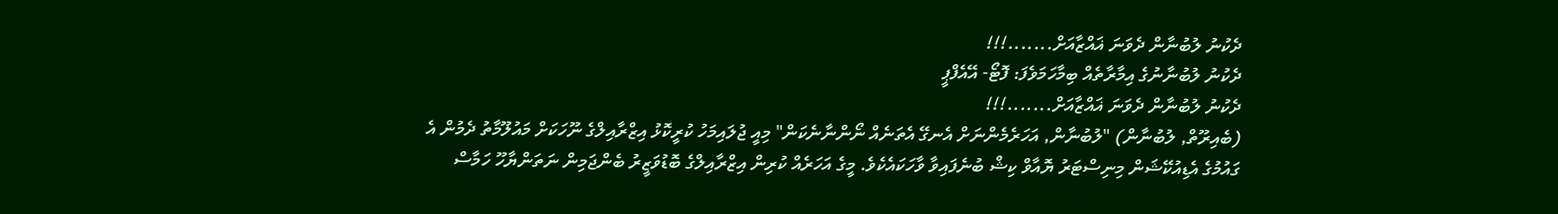ދެކުނު ލުބުނާން ދެވަނަ ޣައްޒާއަށް.......!!!
ދެކުނު ލުބުނާނުގެ އިމާރާތެއް ބިމާހަމަވެފަ: ފޮޓޯ- އޭއެފްޕީ
ދެކުނު ލުބުނާން ދެވަނަ ޣައްޒާއަށް.......!!!
(ބެއިރޫތް, ލުބުނާން) "ލުބުނާން, އަހަރެމެންނަށް އެނގޭ އެތަނެއް ނޯންނާނެކަން" މިއީ ޖުލައިމަހު ކުރީކޮޅު އިޒްރާއިލްގެ ނޫހަކަށް މައުލޫމާތު ދެމުން އެ ގައުމުގެ އެޑިއުކޭޝަން މިނިސްޓަރު ޔޮއާވް ކިޝް ބުނެފައިވާ ވާހަކައެކެވެ. މީގެ އަހަރެއް ކުރިން އިޒްރާއިލްގެ ބޮޑުވަޒީރު ބެންޖަމިން ނަތަންޔާހޫ ހަމާސް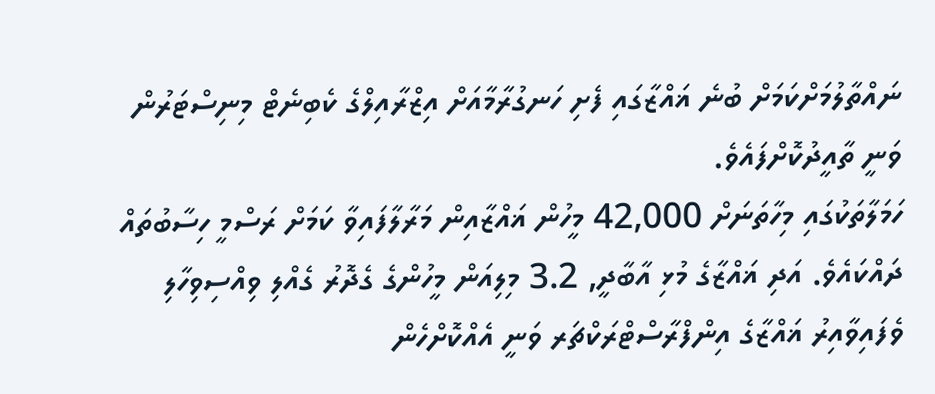ނައްތާލުމަށްކަމަށް ބުނެ ޣައްޒާގައި ފެށި ހަނގުރާމާއަށް އިޒްރާއިލްގެ ކެބިނެޓް މިނިސްޓަރުން ވަނީ ތާއީދުކޮށްފައެވެ.
ހަމަލާތަކުގައި މިހާތަނަށް 42,000 މީހުން ޣައްޒާއިން މަރާލާފައިވާ ކަމަށް ރަސްމީ ހިސާބުތައް ދައްކައެވެ. އަދި ޣައްޒާގެ މުޅި އާބާދީ, 3.2 މިލިއަން މީހުންގެ ގެދޮރު ގެއްލި ވިއްސިވިހާލި ވެފައިވާއިރު ޣައްޒާގެ އިންފްރާސްޓްރަކްޗަރ ވަނީ އެއްކޮށްހެން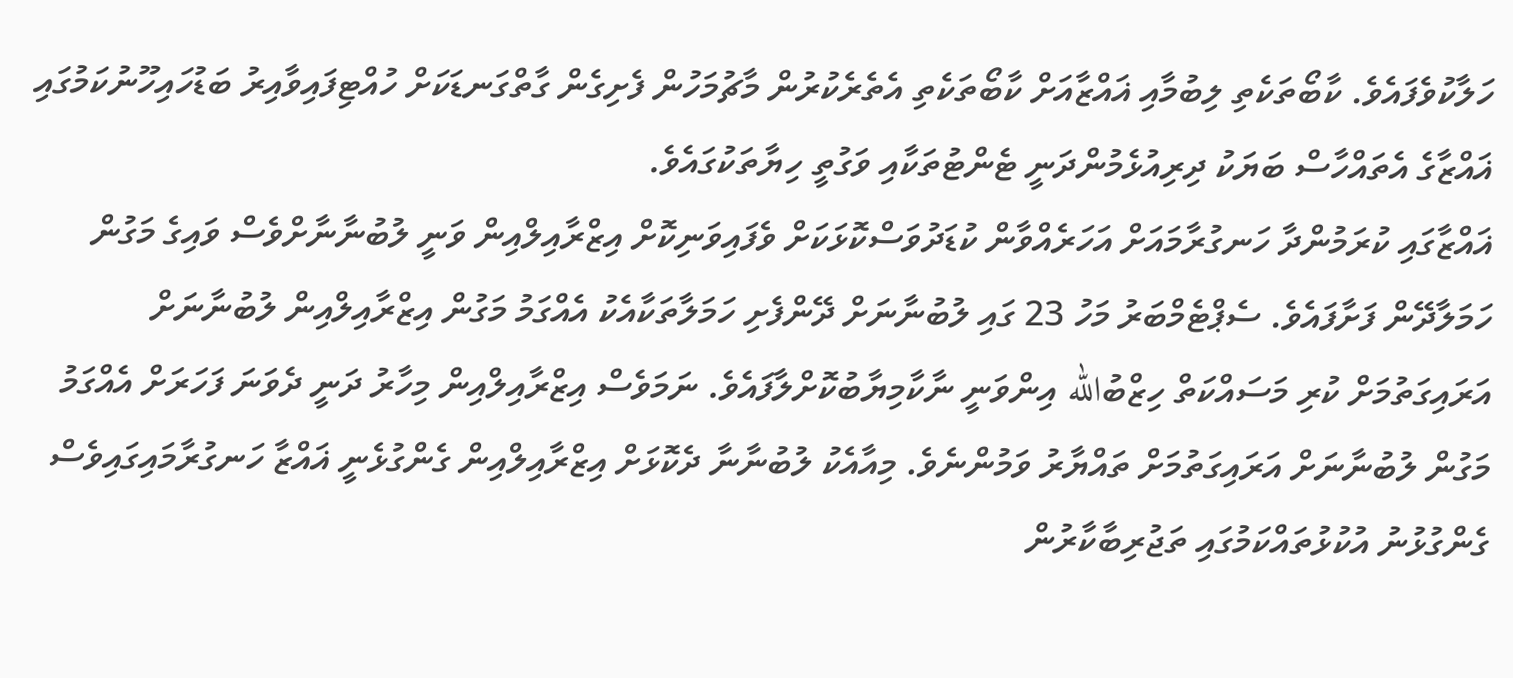ހަލާކުވެފައެވެ. ކާބޯތަކެތި ލިބުމާއި ޣައްޒާއަށް ކާބޯތަކެތި އެތެރެކުރުން މާޗުމަހުން ފެށިގެން ގާތްގަނޑަކަށް ހުއްޓިފައިވާއިރު ބަޑުހައިހޫނުކަމުގައި ޣައްޒާގެ އެތައްހާސް ބަޔަކު ދިރިއުޅެމުންދަނީ ޓެންޓުތަކާއި ވަގުތީ ހިޔާތަކުގައެވެ.
ޣައްޒާގައި ކުރަމުންދާ ހަނގުރާމައަށް އަހަރެއްވާން ކުޑަދުވަސްކޮޅަކަށް ވެފައިވަނިކޮށް އިޒްރާއިލްއިން ވަނީ ލުބުނާނާށްވެސް ވައިގެ މަގުން ހަމަލާދޭން ފަށާފައެވެ. ސެޕްޓެމްބަރު މަހު 23 ގައި ލުބުނާނަށް ދޭންފެށި ހަމަލާތަކާއެކު އެއްގަމު މަގުން އިޒްރާއިލްއިން ލުބުނާނަށް އަރައިގަތުމަށް ކުރި މަސައްކަތް ހިޒްބުالله އިންވަނީ ނާކާމިޔާބުކޮށްލާފައެވެ. ނަމަވެސް އިޒްރާއިލްއިން މިހާރު ދަނީ ދެވަނަ ފަހަރަށް އެއްގަމު މަގުން ލުބުނާނަށް އަރައިގަތުމަށް ތައްޔާރު ވަމުންނެވެ. މިއާއެކު ލުބުނާނާ ދެކޮޅަށް އިޒްރާއިލްއިން ގެންގުޅެނީ ޣައްޒާ ހަނގުރާމައިގައިވެސް ގެންގުޅުނު އުކުޅުތައްކަމުގައި ތަޖުރިބާކާރުން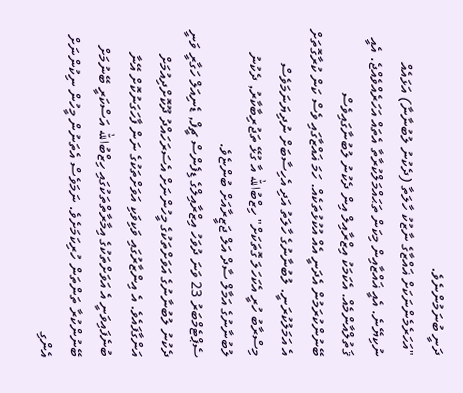ދަނީ ބުނަމުންނެވެ.
"އަހަރެމެންނަކަށް ޣައްޒާގެ ނާޒުކު ހާލަތާ (ދެކުނު ލުބުނާނާ) އަޅައެއް ނުކިޔޭނެ. އެއީ ޣައްޒާއިން މިކަން ތަޙައްމަލްކުރާތާ އެތައް އަހަރެއްވެއްޖެ. އެއީ ޤަތުލްއާންމެއް. އެކަމަކު އިޒްރާއިލް އިން ދެކުނު ލުބުނާގައިވެސް ބޭނުންކުރަމުން އެދަނީ އެއް އުކުޅުތަކެއް. ހަމަ ޣައްޒާގައި ވެސް ކަން ކުރާގޮތަށް އެ އަމަލުކުރަނީ. ލުބުނާނުގެ ހާލަތު އަދި އެހިސާބަށް ނުދިޔަނަމަވެސް މިސްރާބު ހުރީ އެކަހަލަ ގޮތަކަށް" ހިޒްބުالله އާ ގުޅޭ ތަޖުރިބާކާރު, ދެކުނު ލުބުނާނުގެ އަމާލް ސާދް އަލް ޖަޒީރާއަށް ބުންޏެވެ.
ސެޕްޓެމްބަރު 23 ވަނަ ދުވަހު އިޒްރާއިލްގެ ޑިފެންސް ޗީފް, ޑެނިއަލް ހަގާރީ ވަނީ ދެކުނު ލުބުނާނުގެ އަވަށްތަކުގެ މީހުންނަށް އެސަރަހައްދު ދޫކޮށްދިއުމަށް އަންގާފައެވެ. އެ އިންޒާރުގައި ވަކިވަކި އަވަށްތަކުގެ ނަން ފާހަގަނުކޮށް އޭނާ ބުނެފައިވަނީ އެ އަވަށްތަކުގެ އިމާރާތްތަކުގައި ހިޒްބުالله އަސްކަރީ ބޭނުމަށް ބޭނުންކުރާ ތަންތަން ހުރިކަމަށެވެ. ނަމަވެސް އެތަނުން މީހުން ނިކުންނަށް އެންގި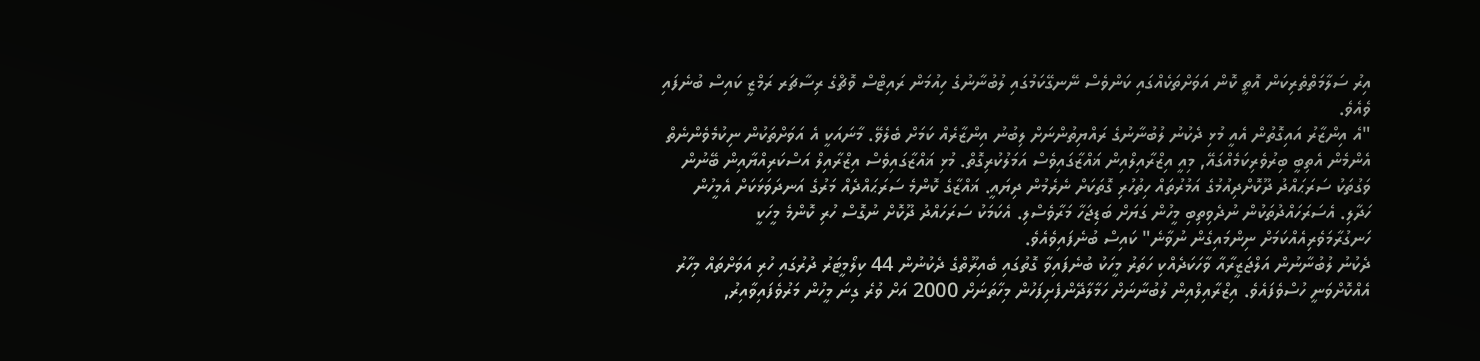އިރު ސަލާމަތްތެރިކަން އޮތީ ކޮން އަވަށްތަކެއްގައި ކަންވެސް ނޭނގޭކަމުގައި ލުބުނާނުގެ ހިއުމަން ރައިޓްސް ވޮޗްގެ ރިސާޗަރ ރަމްޒީ ކައިސް ބުނެފައި ވެއެވެ.
"އެ އިންޒާރު އައިގޮތުން އެއީ މުޅި ދެކުނު ލުބުނާނުގެ ރައްޔިތުންނަށް ލިބުނު އިންޒާރެއް ކަމަށް ބެލެވޭ. މާނައަކީ އެ އަވަށްތަކުން ނިކުމެވެންނެތް އެންމެން އެތިބީ ބިރުވެރިކަމެއްގައޭ, މިއީ އިޒްރާއިލްއިން ޣައްޒާގައިވެސް އަމަލުކުރިގޮތް. މުޅި ޣައްޒާގައިވެސް އިޒްރާއިލް އަސްކަރިއްޔާއިން ބޭނުން ވަގުތަކު ސަރަޙައްދު ދޫކޮށްދިއުމުގެ އަމުރުތައް ހިތުހުރި ގޮތަކަށް ނެރެމުން ދިޔައީ. ޣައްޒާގެ ކޮންމެ ސަރަޙައްދެއް މަރުގެ އަނދަވަޅަކަށް އެމީހުން ހަދާލި. އެސަރަހައްދުތަކުން ނުދެވިތިބި މީހުން ގަޔަށް ބަޑިޖަހާ މަރާވެސްލި. އެކަމަކު ސަރަހައްދު ދޫކޮށް ނުގޮސް ހުރި ކޮންމެ މީހަކީ ހަނގުރާމަވެރިއެއްކަމަށް ނިންމައިގެން ނުވާނެ" ކައިސް ބުނެފައިވެއެވެ.
ދެކުނު ލުބުނާނުން އަލްޖަޒީރާއާ ވާހަކަދެއްކި ހަތަރު މީހަކު ބުނެފައިވާ ގޮތުގައި ބެއިރޫތްގެ ދެކުނުން 44 ކިލޯމީޓަރު ދުރުގައި ހުރި އަވަށްތައް މިހާރު އެއްކޮށްވަނީ ހުސްވެފައެވެ. އިޒްރާއިލްއިން ލުބުނާނަށް ހަމާލާދޭންފެށިފަހުން މިހާތަނަށް 2000 އަށް ވުރެ ގިނަ މީހުން މަރުވެފައިވާއިރު,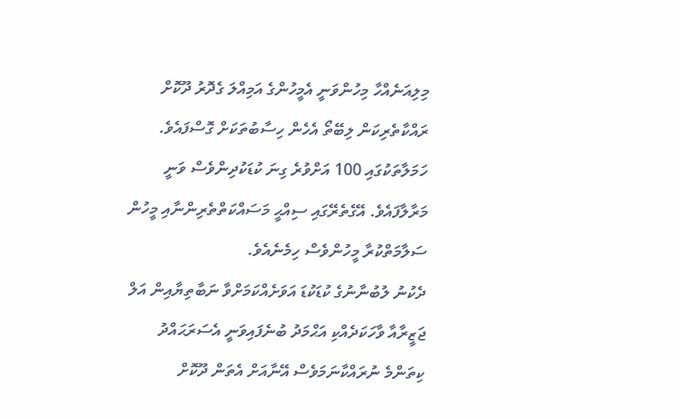މިލިއަނެއްހާ މިހުންވަނީ އެމީހުންގެ އަމިއްލަ ގެދޮރު ދޫކޮށް ރައްކާތެރިކަން ލިބޭތޯ އެހެން ހިސާބުތަކަށް ގޮސްފައެވެ. ހަމަލާތަކުގައި 100 އަށްވުރެ ގިނަ ކުޑަކުދިންވެސް ވަނީ މަރާލާފައެވެ. އޭގެތެރޭގައި ސިއްޙީ މަސައްކަތްތެރިންނާއި މީހުން ސަލާމަތްކުރާ މީހުންވެސް ހިމެނެއެވެ.
ދެކުނު ލުބުނާނުގެ ކުޑަކުޑަ އަވަށެއްކަމަށްވާ ނަބާތިޔާއިން އަލް ޖަޒީރާއާ ވާހަކަދެއްކި އަޙްމަދު ބުނެފައިވަނީ އެސަރަޙައްދު ކިތަންމެ ނުރައްކާނަމަވެސް އޭނާއަށް އެތަން ދޫކޮށް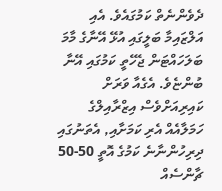ދެވެންނެތް ކަމުގައެވެ. އެއި އަލްޒައިމާ ބަލީގައި އުޅޭ އޭނާގެ މާމަ ބަލަހައްޓަން ޖެހޭތީ ކަމުގައި އޭނާ ބުންޏެވެ. އެގެއާ ވަރަށް ކައިރިއަށްވެސް އިޒްރާއިލްގެ ހަމަލާއެއް އެރި ކަމަށާއި, އެތަނުގައި ދިރިހުންނާނެ ކަމުގެ އޮތީ 50-50 ޗާންސެއް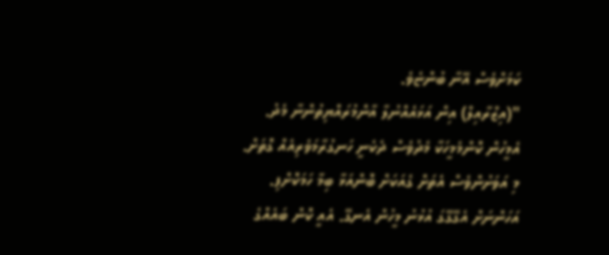ކަމަށްވެސް އޭނާ ބުންޏެވެ.
"(އިޒްރާއިލް) އިން އަޅައެއްނުލާ އާންމުރައްޔިތުންނާ މެދު. އެމީހުން ކޮންމެމީހަކާ މެދުވެސް ދެކެނީ ހަނގުރާމަވެރިއެއް ގޮތަށް. މި އަވަށުންވެސް އެތަށް ގެއަކަށް ބޮންއަޅާ ބިމާ ހަމަކޮށްފި. އަހަންނަށް އެގޭގޭގަ އުޅުނު މީހުން އެނގޭ. އެއީ ކޮން ބައެއްގެ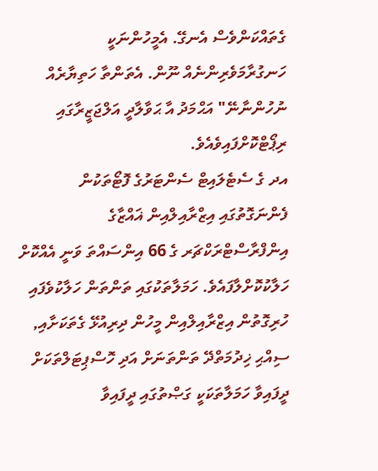ގެތައްކަންވެސް އެނގޭ. އެމީހުންނަކީ ހަނގުރާމަވެރިންނެއް ނޫން. އެތަންތާ ހަތިޔާރެއް ނުހުންނާނޭ" އަޙްމަދު އާ ޙަވާލާދީ އަލްޖަޒީރާގައި ރިޕޯޓްކޮށްފައިވެއެވެ.
އދ ގެ ސެޓެލައިޓް ސެންޓަރުގެ ފޮޓޯތަކުން ފެންނަގޮތުގައި އިޒްރާއިލްއިން ޣައްޒާގެ އިންފްރާސްޓްރަކްޗަރ ގެ 66 އިންސައްތަ ވަނީ އެއްކޮށް ހަލާކުކޮށްލާފައެވެ. ހަމަލާތަކުގައި ތަންތަން ހަލާކުވެފައި ހުރިގޮތުން އިޒްރާއިލްއިން މީހުން ދިރިއުޅޭ ގެތަކަށާއި, ސިއްޙި ޚިދުމަތްދޭ ތަންތަނަށް އަދި ހޮސްޕިޓަލްތަކަށް ދީފައިވާ ހަމަލާތަކަކީ ގަޞްތުގައި ދީފައިވާ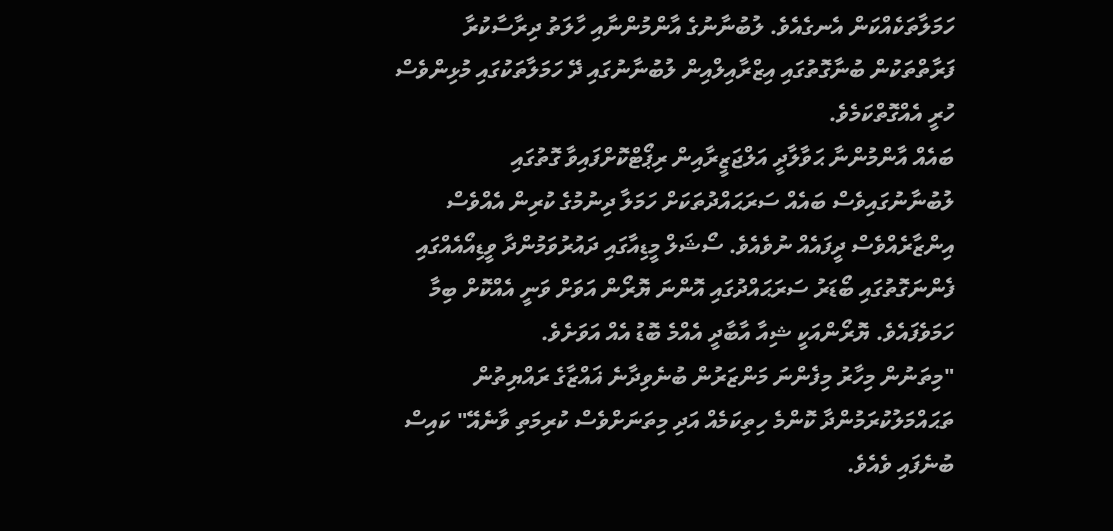ހަމަލާތަކެއްކަން އެނގެއެވެ. ލުބުނާނުގެ އާންމުންނާއި ހާލަތު ދިރާސާކުރާ ފަރާތްތަކުން ބުނާގޮތުގައި އިޒްރާއިލްއިން ލުބުނާނުގައި ދޭ ހަމަލާތަކުގައި މުޅިންވެސް ހުރީ އެއްގޮތްކަމެވެ.
ބައެއް އާންމުންނާ ޙަވާލާދީ އަލްޖަޒީރާއިން ރިޕޯޓްކޮށްފައިވާ ގޮތުގައި ލުބުނާނުގައިވެސް ބައެއް ސަރަޙައްދުތަކަށް ހަމަލާ ދިނުމުގެ ކުރިން އެއްވެސް އިންޒާރެއްވެސް ދީފައެއް ނުވެއެވެ. ސޯޝަލް މީޑިއާގައި ދައުރުވަމުންދާ ވީޑިއޯއެއްގައި ފެންނަގޮތުގައި ބޯޑަރު ސަރަޙައްދުގައި އޮންނަ ޔޮރޯން އަވަށް ވަނީ އެއްކޮށް ބިމާ ހަމަވެފައެވެ. ޔޮރޯންއަކީ ޝިއާ އާބާދީ އެއްމެ ބޮޑު އެއް އަވަށެވެ.
"މިތަނުން މިހާރު މިފެންނަ މަންޒަރުން ބުނެވިދާނެ ޣައްޒާގެ ރައްޔިތުން ތަޙައްމަލުކުރަމުންދާ ކޮންމެ ހިތިކަމެއް އަދި މިތަނަށްވެސް ކުރިމަތި ވާނެއޭ" ކައިސް ބުނެފައި ވެއެވެ.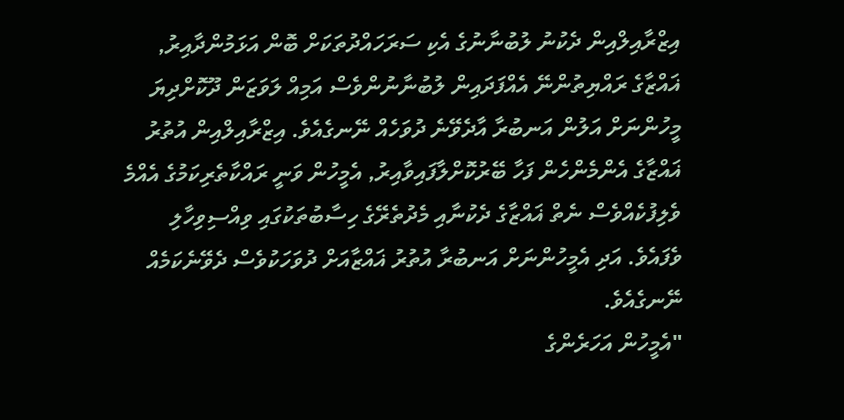އިޒްރާއިލްއިން ދެކުނު ލުބުނާނުގެ އެކި ސަރަހައްދުތަކަށް ބޮން އަޅަމުންދާއިރު, ޣައްޒާގެ ރައްޔިތުންނޭ އެއްފަދައިން ލުބުނާނުންވެސް އަމިއް ލަވަޒަން ދޫކޮށްދިޔަ މީހުންނަށް އަލުން އަނބުރާ އާދެވޭނެ ދުވަހެއް ނޭނގެއެވެ. އިޒްރާއިލްއިން އުތުރު ޣައްޒާގެ އެންމެންހެން ފަހާ ބޭރުކޮށްލާފައިވާއިރު, އެމީހުން ވަނީ ރައްކާތެރިކަމުގެ އެއްމެ ވެލިފުކެއްވެސް ނެތް ޣައްޒާގެ ދެކުނާއި މެދުތެރޭގެ ހިސާބުތަކުގައި ވިއްސިވިހާލި ވެފައެވެ. އަދި އެމީހުންނަށް އަނބުރާ އުތުރު ޣައްޒާއަށް ދުވަހަކުވެސް ދެވޭނެކަމެއް ނޭނގެއެވެ.
"އެމީހުން އަހަރެންގެ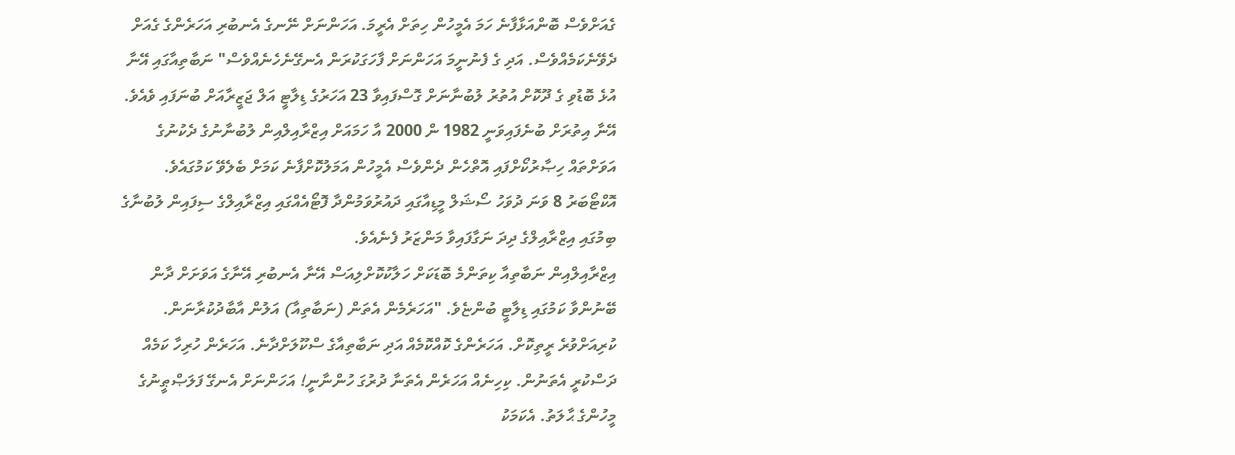ގެއަށްވެސް ބޮންއަޅާފާނެ ހަމަ އެމީހުން ހިތަށް އެރީމަ. އަހަންނަށް ނޭނގެ އެނބުރި އަހަރެންގެ ގެއަށް ދެވޭނެކަމެއްވެސް. އަދި ގެ ފެނުނީމަ އަހަންނަށް ފާހަގަކުރަން އެނގޭނެހެނެއްވެސް" ނަބާތިއާގައި އޭނާ އުޅެ ބޮޑުވި ގެ ދޫކޮށް އުތުރު ލުބުނާނަށް ގޮސްފައިވާ 23 އަހަރުގެ ޑިލާޓީ އަލް ޖަޒީރާއަށް ބުނަފައި ވެއެވެ. އޭނާ އިތުރަށް ބުނެފައިވަނީ 1982 ން 2000 އާ ހަމައަށް އިޒްރާއިލްއިން ލުބުނާނުގެ ދެކުނުގެ އަވަށްތައް ހިޞާރުކޯށްފައި އޮތްހެން ދެންވެސް އެމީހުން އަމަލުކޮށްފާނެ ކަމަށް ބެލެވޭ ކަމުގައެވެ.
އޮކްޓޯބަރު 8 ވަނަ ދުވަހު ސޯޝަލް މީޑިއާގައި ދައުރުވަމުންދާ ފޮޓޯއެއްގައި އިޒްރާއިލްގެ ސިފައިން ލުބުނާގެ ބިމުގައި އިޒްރާއިލްގެ ދިދަ ނަގާފައިވާ މަންޒަރު ފެނެއެވެ.
އިޒްރާއިލްއިން ނަބާތިއާ ކިތަންމެ ބޮޑަކަށް ހަލާކުކޮށްލިއަސް އޭނާ އެނބުރި އޭނާގެ އަވަށަށް ދާން ބޭނުންވާ ކަމުގައި ޑިލާޓީ ބުންޏެވެ. "އަހަރެމެން އެތަން (ނަބާތިއާ) އަލުން އާބާދުކުރާނަން. ކުރިއަށްވުރެ ރީތިކޮށް. އަހަރެންގެ ކޮއްކޮމެއް އަދި ނަބާތިއާގެ ސްކޫލަށްދާނެ. އަހަރެން ހުރިހާ ކަމެއް ދަސްކުރީ އެތަނުން. ކިހިނެއް އަހަރެން އެތަނާ ދުރުގަ ހުންނާނީ! އަހަންނަށް އެނގޭ ފަލަޞްޠީނުގެ މީހުންގެ ޙާލަތު. އެކަމަކު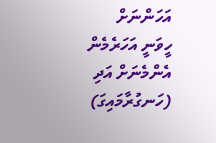އަހަންނަށް ހީވަނީ އަހަރެމެން އެންމެނަށް އަދި (ހަނގުރާމައިގަ)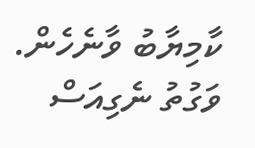ކާމިޔާބު ވާނެހެން. ވަގުތު ނެގިއަސް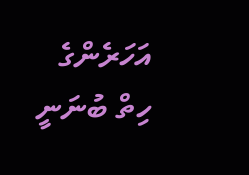އަހަރެންގެ ހިތް ބުނަނީ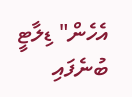އެހެން" ޑިލާޓީ ބުނެފައި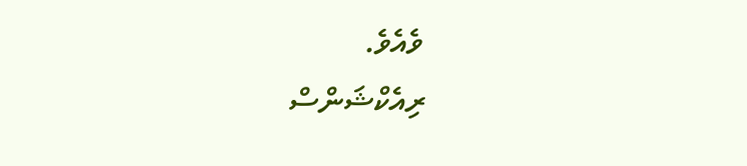ވެއެވެ.
ރިއެކްޝަންސް